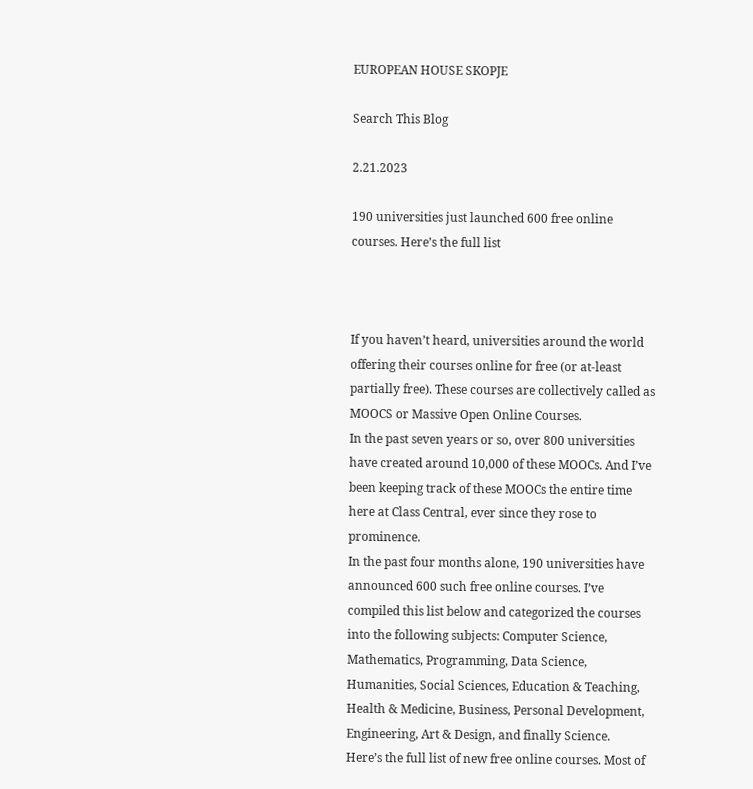EUROPEAN HOUSE SKOPJE

Search This Blog

2.21.2023

190 universities just launched 600 free online courses. Here’s the full list



If you haven’t heard, universities around the world offering their courses online for free (or at-least partially free). These courses are collectively called as MOOCS or Massive Open Online Courses.
In the past seven years or so, over 800 universities have created around 10,000 of these MOOCs. And I’ve been keeping track of these MOOCs the entire time here at Class Central, ever since they rose to prominence.
In the past four months alone, 190 universities have announced 600 such free online courses. I’ve compiled this list below and categorized the courses into the following subjects: Computer Science, Mathematics, Programming, Data Science, Humanities, Social Sciences, Education & Teaching, Health & Medicine, Business, Personal Development, Engineering, Art & Design, and finally Science.
Here’s the full list of new free online courses. Most of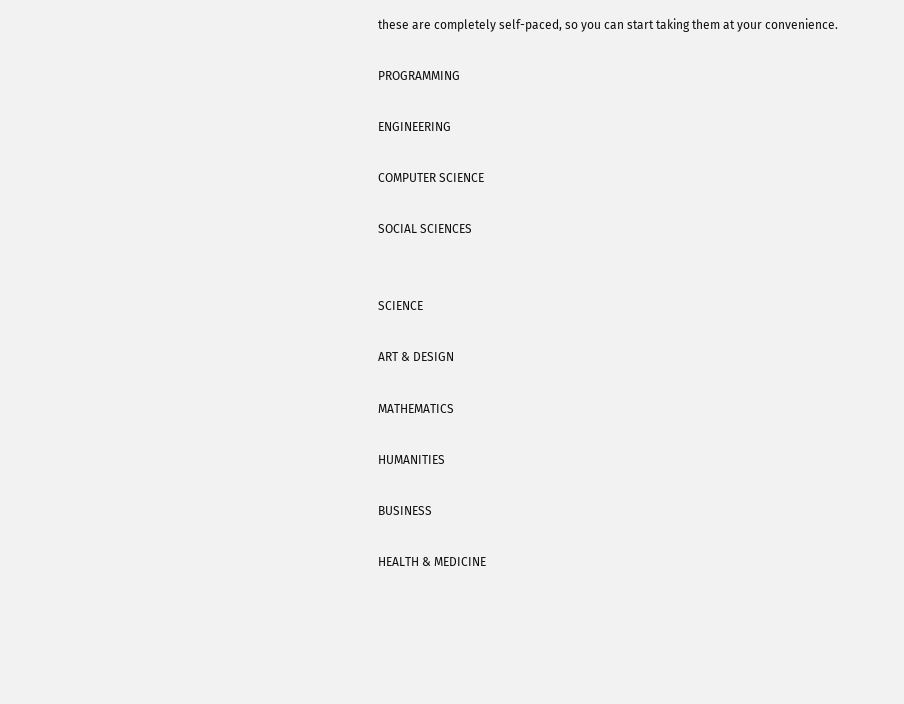these are completely self-paced, so you can start taking them at your convenience.

PROGRAMMING

ENGINEERING

COMPUTER SCIENCE

SOCIAL SCIENCES


SCIENCE

ART & DESIGN

MATHEMATICS

HUMANITIES

BUSINESS

HEALTH & MEDICINE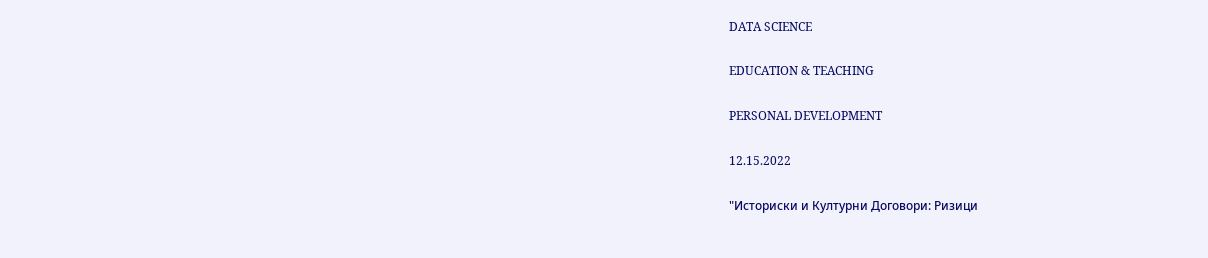DATA SCIENCE

EDUCATION & TEACHING

PERSONAL DEVELOPMENT

12.15.2022

"Историски и Културни Договори: Ризици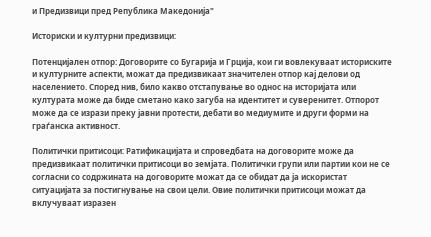и Предизвици пред Република Македонија"

Историски и културни предизвици:

Потенцијален отпор: Договорите со Бугарија и Грција, кои ги вовлекуваат историските и културните аспекти, можат да предизвикаат значителен отпор кај делови од населението. Според нив, било какво отстапување во однос на историјата или културата може да биде сметано како загуба на идентитет и суверенитет. Отпорот може да се изрази преку јавни протести, дебати во медиумите и други форми на граѓанска активност.

Политички притисоци: Ратификацијата и спроведбата на договорите може да предизвикаат политички притисоци во земјата. Политички групи или партии кои не се согласни со содржината на договорите можат да се обидат да ја искористат ситуацијата за постигнување на свои цели. Овие политички притисоци можат да вклучуваат изразен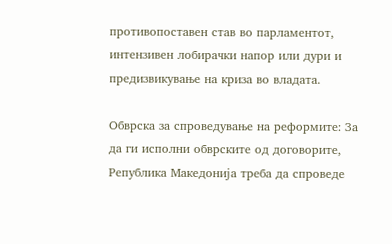противопоставен став во парламентот, интензивен лобирачки напор или дури и предизвикување на криза во владата.

Обврска за спроведување на реформите: За да ги исполни обврските од договорите, Република Македонија треба да спроведе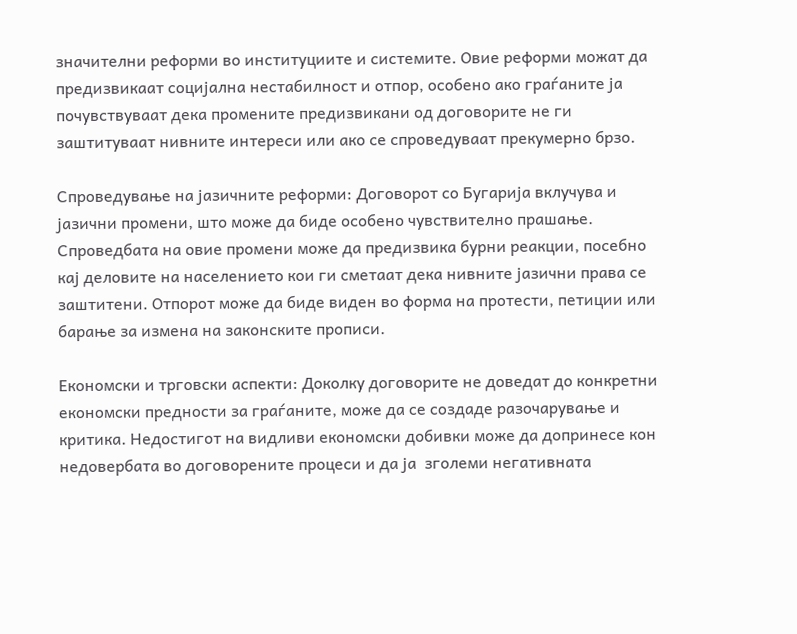значителни реформи во институциите и системите. Овие реформи можат да предизвикаат социјална нестабилност и отпор, особено ако граѓаните ја почувствуваат дека промените предизвикани од договорите не ги заштитуваат нивните интереси или ако се спроведуваат прекумерно брзо.

Спроведување на јазичните реформи: Договорот со Бугарија вклучува и јазични промени, што може да биде особено чувствително прашање. Спроведбата на овие промени може да предизвика бурни реакции, посебно кај деловите на населението кои ги сметаат дека нивните јазични права се заштитени. Отпорот може да биде виден во форма на протести, петиции или барање за измена на законските прописи.

Економски и трговски аспекти: Доколку договорите не доведат до конкретни економски предности за граѓаните, може да се создаде разочарување и критика. Недостигот на видливи економски добивки може да допринесе кон недовербата во договорените процеси и да ја  зголеми негативната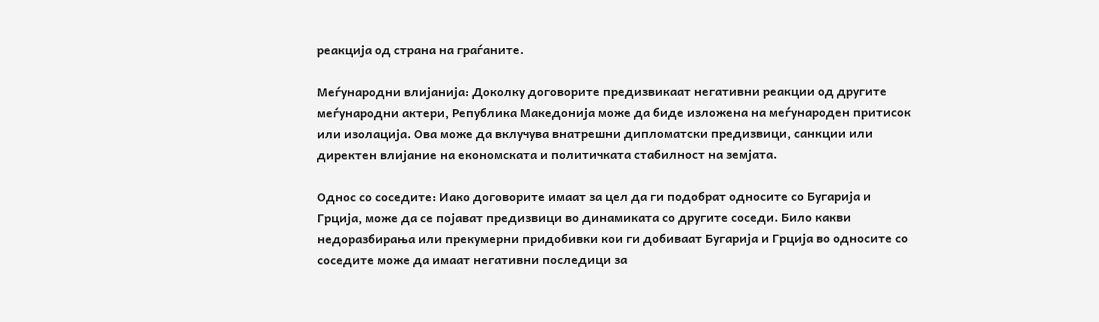реакција од страна на граѓаните.

Меѓународни влијанија: Доколку договорите предизвикаат негативни реакции од другите меѓународни актери, Република Македонија може да биде изложена на меѓународен притисок или изолација. Ова може да вклучува внатрешни дипломатски предизвици, санкции или директен влијание на економската и политичката стабилност на земјата.

Однос со соседите: Иако договорите имаат за цел да ги подобрат односите со Бугарија и Грција, може да се појават предизвици во динамиката со другите соседи. Било какви недоразбирања или прекумерни придобивки кои ги добиваат Бугарија и Грција во односите со соседите може да имаат негативни последици за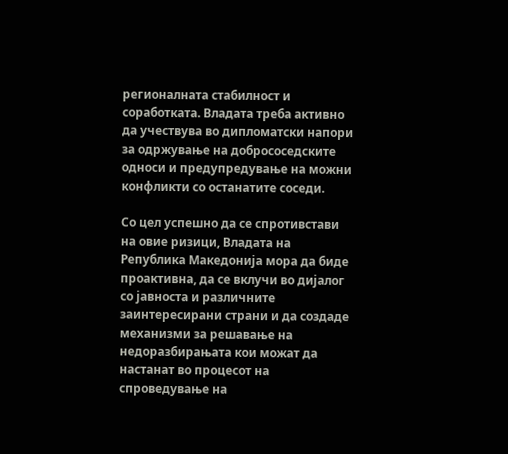регионалната стабилност и соработката. Владата треба активно да учествува во дипломатски напори за одржување на добрососедските односи и предупредување на можни конфликти со останатите соседи.

Со цел успешно да се спротивстави на овие ризици, Владата на Република Македонија мора да биде проактивна, да се вклучи во дијалог со јавноста и различните заинтересирани страни и да создаде механизми за решавање на недоразбирањата кои можат да настанат во процесот на спроведување на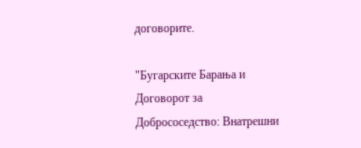договорите.

"Бугарските Барања и Договорот за Добрососедство: Внатрешни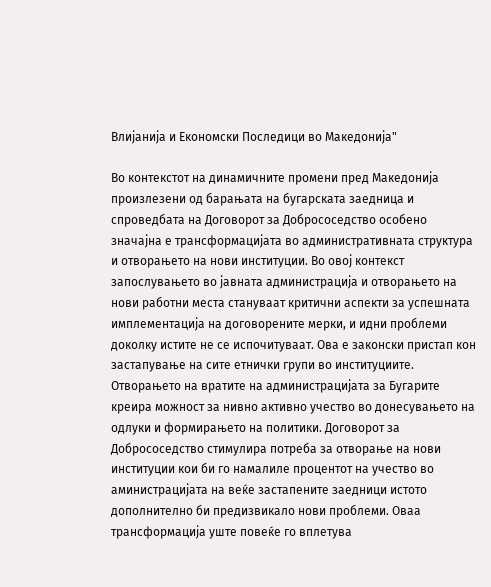Влијанија и Економски Последици во Македонија"

Во контекстот на динамичните промени пред Македонија произлезени од барањата на бугарската заедница и спроведбата на Договорот за Добрососедство особено значајна е трансформацијата во административната структура и отворањето на нови институции. Во овој контекст запослувањето во јавната администрација и отворањето на нови работни места стануваат критични аспекти за успешната имплементација на договорените мерки, и идни проблеми доколку истите не се испочитуваат. Ова е законски пристап кон застапување на сите етнички групи во институциите. Отворањето на вратите на администрацијата за Бугарите креира можност за нивно активно учество во донесувањето на одлуки и формирањето на политики. Договорот за Добрососедство стимулира потреба за отворање на нови институции кои би го намалиле процентот на учество во аминистрацијата на веќе застапените заедници истото дополнително би предизвикало нови проблеми. Оваа трансформација уште повеќе го вплетува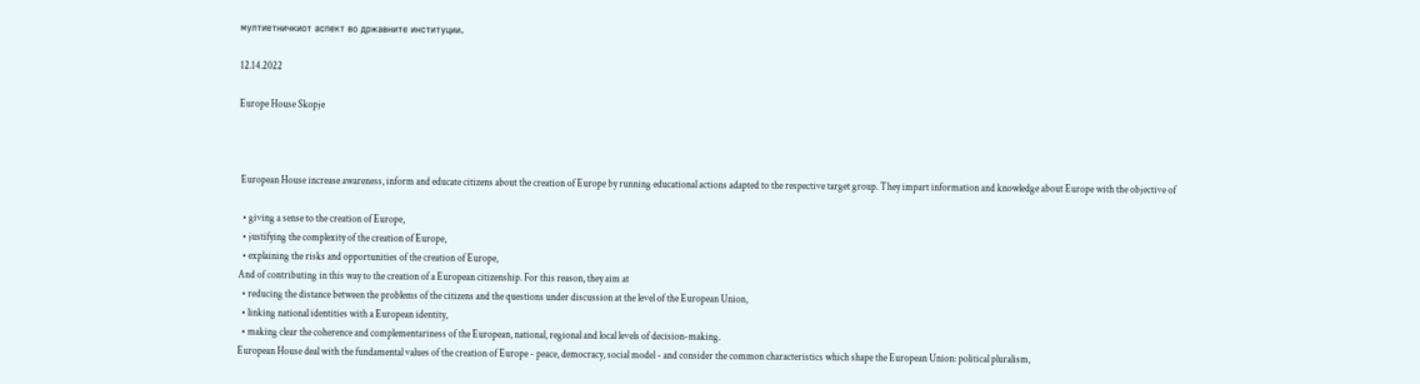мултиетничкиот аспект во државните институции.

12.14.2022

Europe House Skopje



 European House increase awareness, inform and educate citizens about the creation of Europe by running educational actions adapted to the respective target group. They impart information and knowledge about Europe with the objective of

  • giving a sense to the creation of Europe,
  • justifying the complexity of the creation of Europe,
  • explaining the risks and opportunities of the creation of Europe,
And of contributing in this way to the creation of a European citizenship. For this reason, they aim at
  • reducing the distance between the problems of the citizens and the questions under discussion at the level of the European Union,
  • linking national identities with a European identity,
  • making clear the coherence and complementariness of the European, national, regional and local levels of decision-making.
European House deal with the fundamental values of the creation of Europe - peace, democracy, social model - and consider the common characteristics which shape the European Union: political pluralism,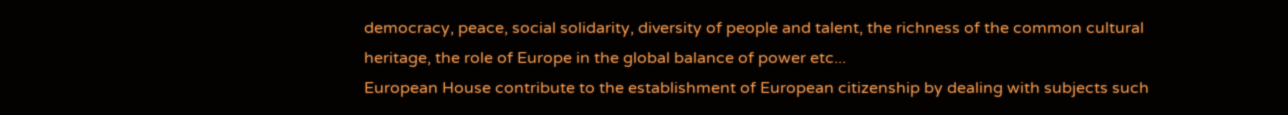democracy, peace, social solidarity, diversity of people and talent, the richness of the common cultural heritage, the role of Europe in the global balance of power etc...
European House contribute to the establishment of European citizenship by dealing with subjects such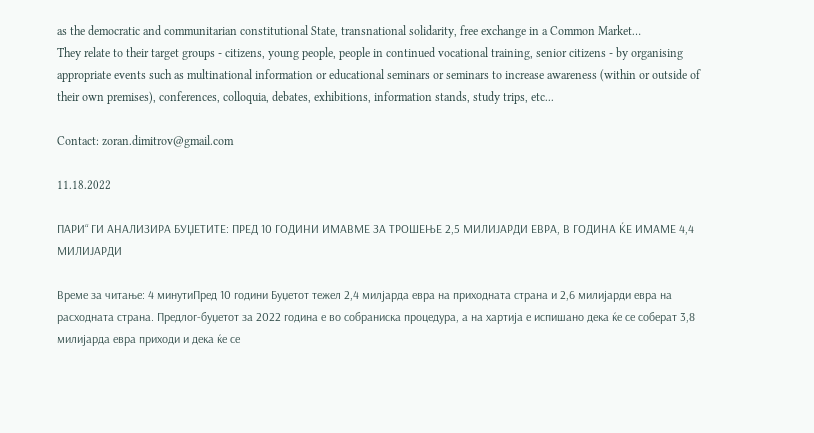as the democratic and communitarian constitutional State, transnational solidarity, free exchange in a Common Market…
They relate to their target groups - citizens, young people, people in continued vocational training, senior citizens - by organising appropriate events such as multinational information or educational seminars or seminars to increase awareness (within or outside of their own premises), conferences, colloquia, debates, exhibitions, information stands, study trips, etc...

Contact: zoran.dimitrov@gmail.com

11.18.2022

ПАРИ“ ГИ АНАЛИЗИРА БУЏЕТИТЕ: ПРЕД 10 ГОДИНИ ИМАВМЕ ЗА ТРОШЕЊЕ 2,5 МИЛИЈАРДИ ЕВРА, В ГОДИНА ЌЕ ИМАМЕ 4,4 МИЛИЈАРДИ

Време зa читање: 4 минутиПред 10 години Буџетот тежел 2,4 милјарда евра на приходната страна и 2,6 милијарди евра на расходната страна. Предлог-буџетот за 2022 година е во собраниска процедура, а на хартија е испишано дека ќе се соберат 3,8 милијарда евра приходи и дека ќе се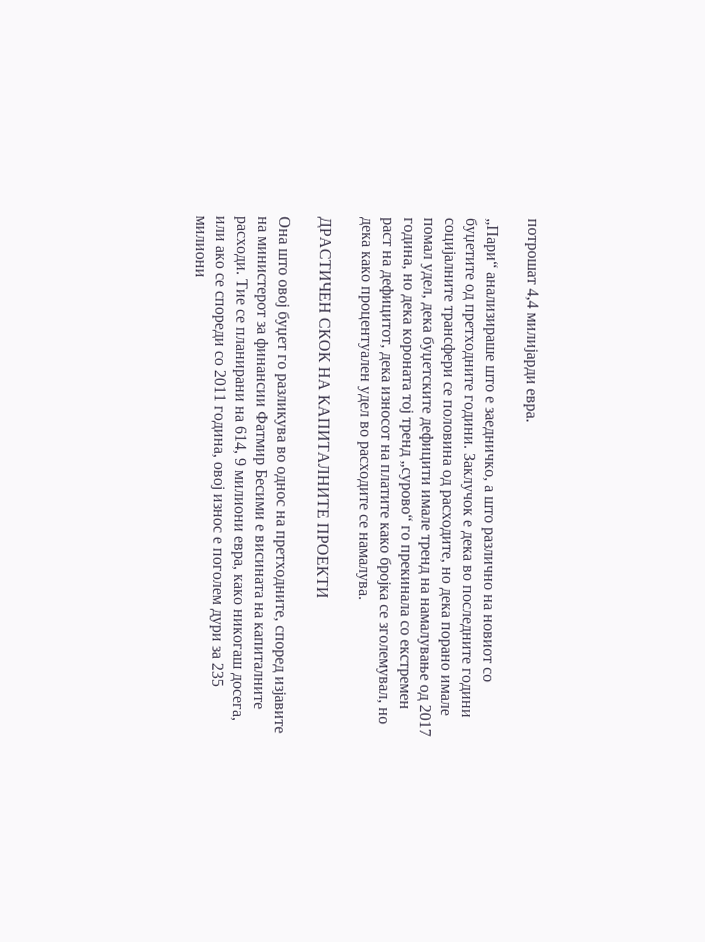потрошат 4,4 милијарди евра.

„Пари“ анализираше што е заедничко, а што различно на новиот со буџетите од претходните години. Заклучок е дека во последните години социјалните трансфери се половина од расходите, но дека порано имале помал удел, дека буџетските дефицити имале тренд на намалување од 2017 година, но дека короната тој тренд „сурово“ го прекинала со екстремен раст на дефицитот, дека износот на платите како бројка се зголемувал, но дека како процентуален удел во расходите се намалува.

ДРАСТИЧЕН СКОК НА КАПИТАЛНИТЕ ПРОЕКТИ

Она што овој буџет го разликува во однос на претходните, според изјавите на министерот за финансии Фатмир Бесими е висината на капиталните расходи. Тие се планирани на 614, 9 милиони евра, како никогаш досега, или ако се спореди со 2011 година, овој износ е поголем дури за 235 милиони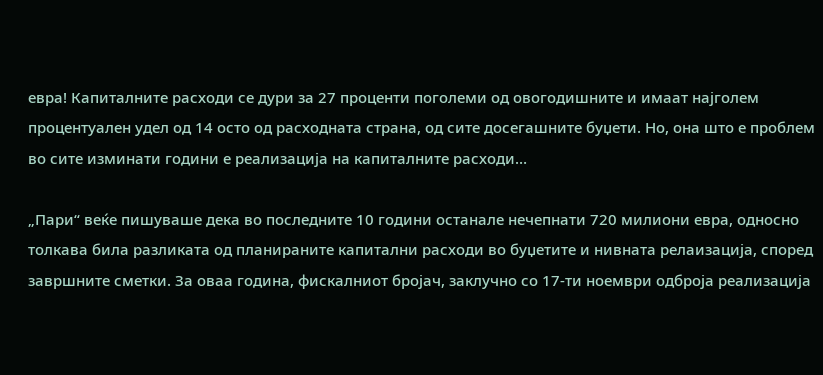евра! Капиталните расходи се дури за 27 проценти поголеми од овогодишните и имаат најголем процентуален удел од 14 осто од расходната страна, од сите досегашните буџети. Но, она што е проблем во сите изминати години е реализација на капиталните расходи…

„Пари“ веќе пишуваше дека во последните 10 години останале нечепнати 720 милиони евра, односно толкава била разликата од планираните капитални расходи во буџетите и нивната релаизација, според завршните сметки. За оваа година, фискалниот бројач, заклучно со 17-ти ноември одброја реализација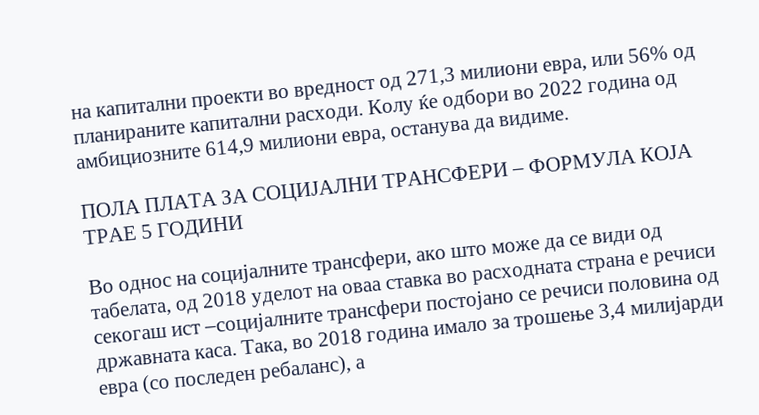на капитални проекти во вредност од 271,3 милиони евра, или 56% од планираните капитални расходи. Колу ќе одбори во 2022 година од амбициозните 614,9 милиони евра, останува да видиме.

ПОЛА ПЛАТА ЗА СОЦИЈАЛНИ ТРАНСФЕРИ – ФОРМУЛА КОЈА ТРАЕ 5 ГОДИНИ

Во однос на социјалните трансфери, ако што може да се види од табелата, од 2018 уделот на оваа ставка во расходната страна е речиси секогаш ист –социјалните трансфери постојано се речиси половина од државната каса. Така, во 2018 година имало за трошење 3,4 милијарди евра (со последен ребаланс), а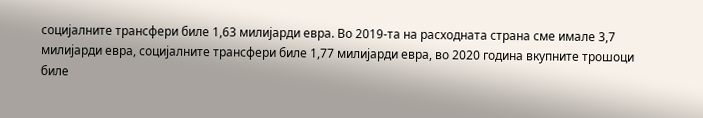социјалните трансфери биле 1,63 милијарди евра. Во 2019-та на расходната страна сме имале 3,7 милијарди евра, социјалните трансфери биле 1,77 милијарди евра, во 2020 година вкупните трошоци биле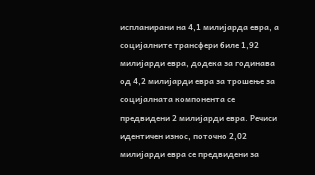испланирани на 4,1 милијарда евра, а социјалните трансфери биле 1,92 милијарди евра, додека за годинава од 4,2 милијарди евра за трошење за социјалната компонента се предвидени 2 милијарди евра. Речиси идентичен износ, поточно 2,02 милијарди евра се предвидени за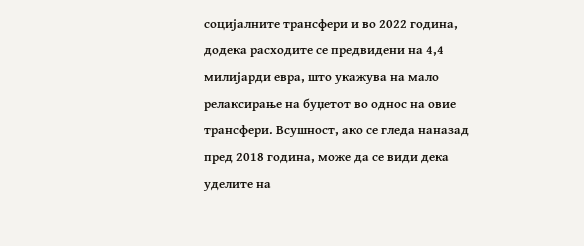социјалните трансфери и во 2022 година, додека расходите се предвидени на 4,4 милијарди евра, што укажува на мало релаксирање на буџетот во однос на овие трансфери. Всушност, ако се гледа наназад пред 2018 година, може да се види дека уделите на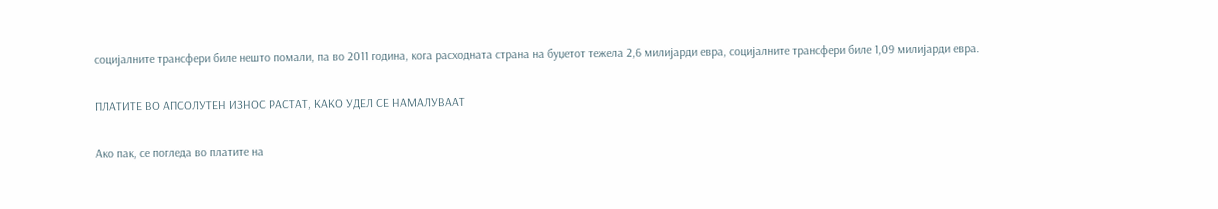социјалните трансфери биле нешто помали, па во 2011 година, кога расходната страна на буџетот тежела 2,6 милијарди евра, социјалните трансфери биле 1,09 милијарди евра.

ПЛАТИТЕ ВО АПСОЛУТЕН ИЗНОС РАСТАТ, КАКО УДЕЛ СЕ НАМАЛУВААТ

Ако пак, се погледа во платите на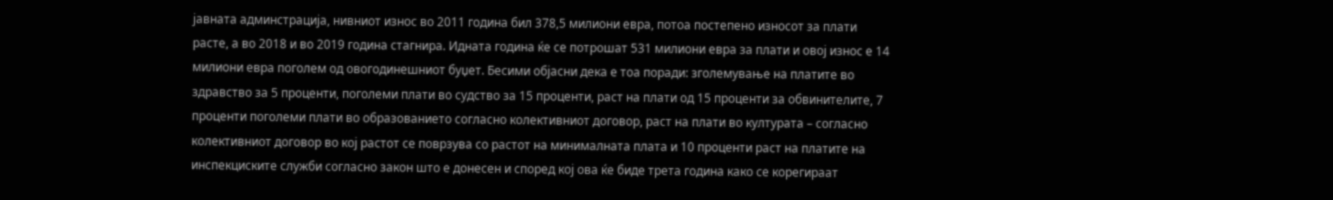јавната админстрација, нивниот износ во 2011 година бил 378,5 милиони евра, потоа постепено износот за плати расте, а во 2018 и во 2019 година стагнира. Идната година ќе се потрошат 531 милиони евра за плати и овој износ е 14 милиони евра поголем од овогодинешниот буџет. Бесими објасни дека е тоа поради: зголемување на платите во здравство за 5 проценти, поголеми плати во судство за 15 проценти, раст на плати од 15 проценти за обвинителите, 7 проценти поголеми плати во образованието согласно колективниот договор, раст на плати во културата – согласно колективниот договор во кој растот се поврзува со растот на минималната плата и 10 проценти раст на платите на инспекциските служби согласно закон што е донесен и според кој ова ќе биде трета година како се корегираат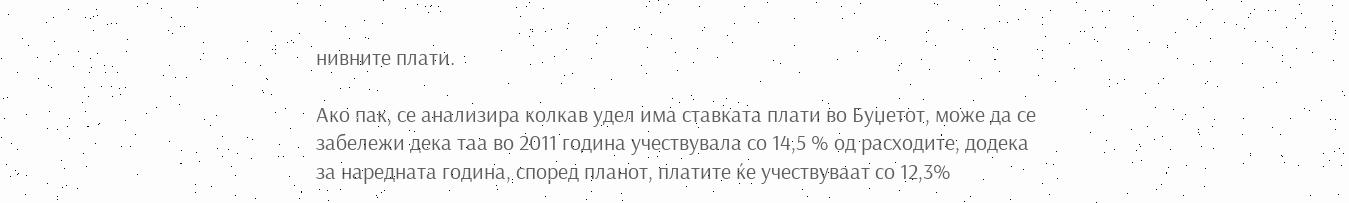нивните плати.

Ако пак, се анализира колкав удел има ставката плати во Буџетот, може да се забележи дека таа во 2011 година учествувала со 14,5 % од расходите, додека за наредната година, според планот, платите ќе учествуваат со 12,3%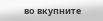во вкупните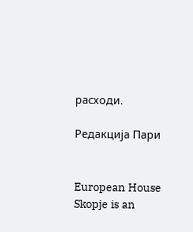расходи.

Редакција Пари


European House Skopje is an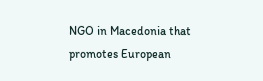NGO in Macedonia that promotes European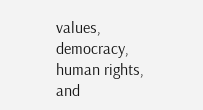values, democracy, human rights, and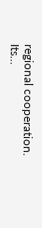regional cooperation. Its...